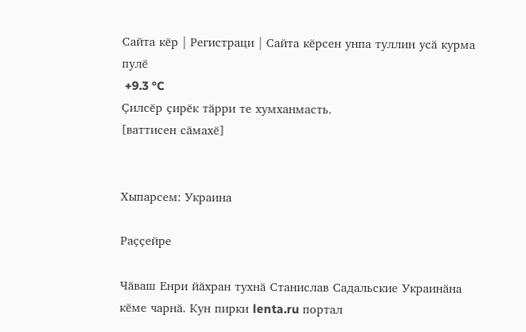Сайта кӗр | Регистраци | Сайта кӗрсен унпа туллин усӑ курма пулӗ
 +9.3 °C
Ҫилсӗр ҫирӗк тӑрри те хумханмасть.
[ваттисен сӑмахӗ]


Хыпарсем: Украина

Раҫҫейре

Чӑваш Енри йӑхран тухнӑ Станислав Садальские Украинӑна кӗме чарнӑ. Кун пирки lenta.ru портал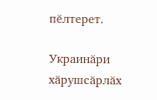пӗлтерет.

Украинӑри хӑрушсӑрлӑх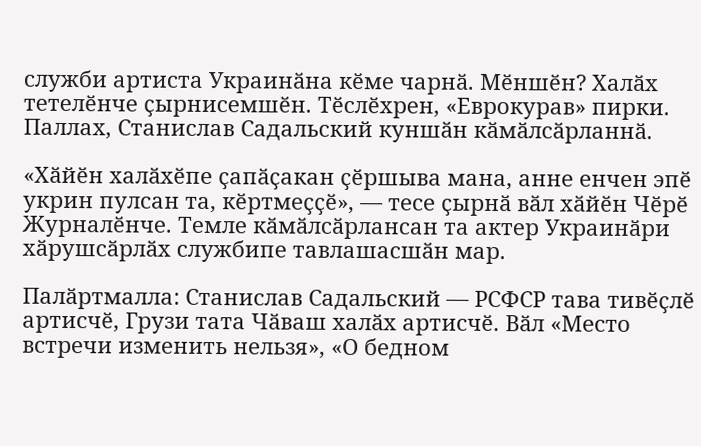служби артиста Украинӑна кӗме чарнӑ. Мӗншӗн? Халӑх тетелӗнче ҫырнисемшӗн. Тӗслӗхрен, «Еврокурав» пирки. Паллах, Станислав Садальский куншӑн кӑмӑлсӑрланнӑ.

«Хӑйӗн халӑхӗпе ҫапӑҫакан ҫӗршыва мана, анне енчен эпӗ укрин пулсан та, кӗртмеҫҫӗ», — тесе ҫырнӑ вӑл хӑйӗн Чӗрӗ Журналӗнче. Темле кӑмӑлсӑрлансан та актер Украинӑри хӑрушсӑрлӑх службипе тавлашасшӑн мар.

Палӑртмалла: Станислав Садальский — РСФСР тава тивӗҫлӗ артисчӗ, Грузи тата Чӑваш халӑх артисчӗ. Вӑл «Место встречи изменить нельзя», «О бедном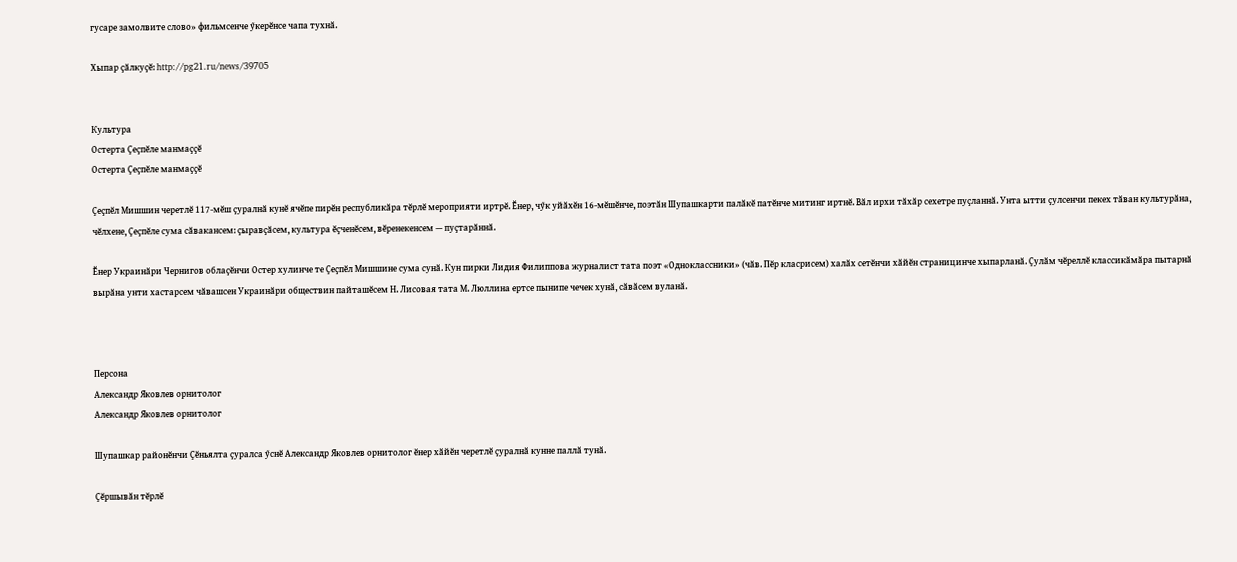гусаре замолвите слово» фильмсенче ӳкерӗнсе чапа тухнӑ.

Хыпар ҫӑлкуҫӗ: http://pg21.ru/news/39705


Культура
Остерта Ҫеҫпӗле манмаҫҫӗ
Остерта Ҫеҫпӗле манмаҫҫӗ

Ҫеҫпӗл Мишшин черетлӗ 117-мӗш ҫуралнӑ кунӗ ячӗпе пирӗн республикӑра тӗрлӗ мероприяти иртрӗ. Ӗнер, чӳк уйӑхӗн 16-мӗшӗнче, поэтӑн Шупашкарти палӑкӗ патӗнче митинг иртнӗ. Вӑл ирхи тӑхӑр сехетре пуҫланнӑ. Унта ытти ҫулсенчи пекех тӑван культурӑна, чӗлхене, Ҫеҫпӗле сума сӑвакансем: ҫыравҫӑсем, культура ӗҫченӗсем, вӗренекенсем — пуҫтарӑннӑ.

Ӗнер Украинӑри Чернигов облаҫӗнчи Остер хулинче те Ҫеҫпӗл Мишшине сума сунӑ. Кун пирки Лидия Филиппова журналист тата поэт «Одноклассники» (чӑв. Пӗр класрисем) халӑх сетӗнчи хӑйӗн страницинче хыпарланӑ. Ҫулӑм чӗреллӗ классикӑмӑра пытарнӑ вырӑна унти хастарсем чӑвашсен Украинӑри обществин пайташӗсем Н. Лисовая тата М. Люллина ертсе пынипе чечек хунӑ, сӑвӑсем вуланӑ.



Персона
Александр Яковлев орнитолог
Александр Яковлев орнитолог

Шупашкар районӗнчи Ҫӗньялта ҫуралса ӳснӗ Александр Яковлев орнитолог ӗнер хӑйӗн черетлӗ ҫуралнӑ кунне паллӑ тунӑ.

Ҫӗршывӑн тӗрлӗ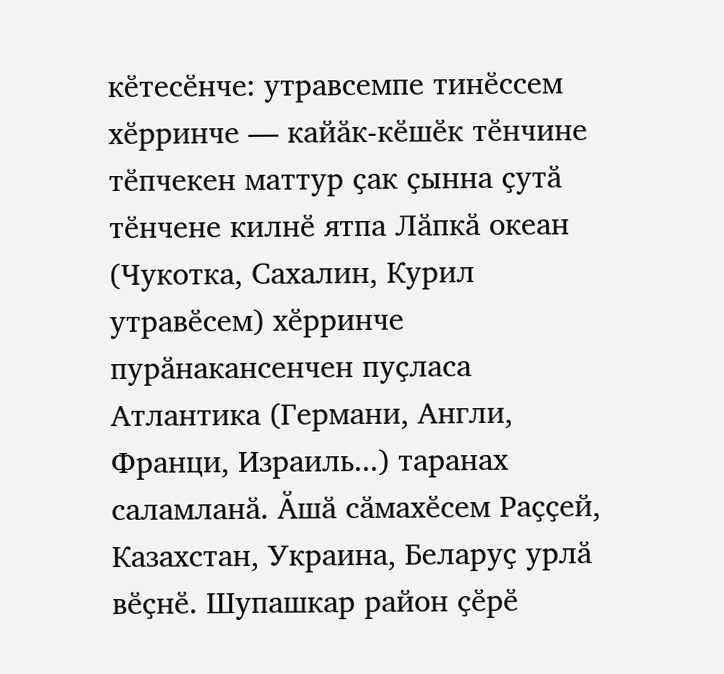кӗтесӗнче: утравсемпе тинӗссем хӗрринче — кайӑк-кӗшӗк тӗнчине тӗпчекен маттур ҫак ҫынна ҫутӑ тӗнчене килнӗ ятпа Лӑпкӑ океан (Чукотка, Сахалин, Курил утравӗсем) хӗрринче пурӑнакансенчен пуҫласа Атлантика (Германи, Англи, Франци, Израиль...) таранах саламланӑ. Ӑшӑ сӑмахӗсем Раҫҫей, Казахстан, Украина, Беларуҫ урлӑ вӗҫнӗ. Шупашкар район ҫӗрӗ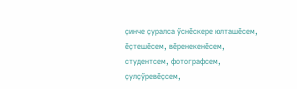ҫинче ҫуралса ӳснӗскере юлташӗсем, ӗҫтешӗсем, вӗренекенӗсем, студентсем, фотографсем, ҫулҫӳревӗҫсем,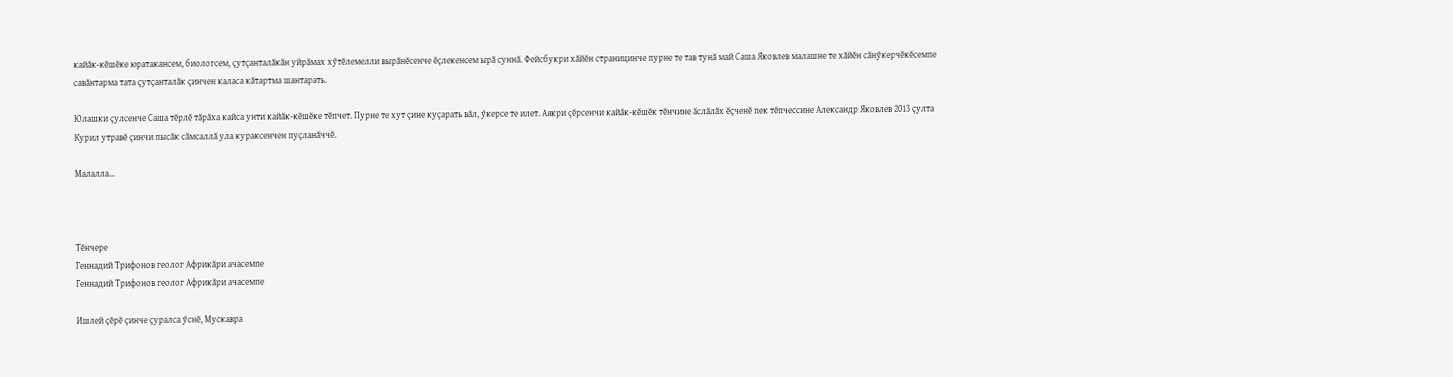кайӑк-кӗшӗке юратакансем, биологсем, ҫутҫанталӑкӑн уйрӑмах хӳтӗлемелли вырӑнӗсенче ӗҫлекенсем ырӑ суннӑ. Фейсбукри хӑйӗн страницинче пурне те тав тунӑ май Саша Яковлев малашне те хӑйӗн сӑнӳкерчӗкӗсемпе савӑнтарма тата ҫутҫанталӑк ҫинчен каласа кӑтартма шантарать.

Юлашки ҫулсенче Саша тӗрлӗ тӑрӑха кайса унти кайӑк-кӗшӗке тӗпчет. Пурне те хут ҫине куҫарать вӑл, ӳкерсе те илет. Аякри ҫӗрсенчи кайӑк-кӗшӗк тӗнчине ӑслӑлӑх ӗҫченӗ пек тӗпчессине Александр Яковлев 2013 ҫулта Курил утравӗ ҫинчи пысӑк сӑмсаллӑ ула кураксенчен пуҫланӑччӗ.

Малалла...



Тӗнчере
Геннадий Трифонов геолог Африкӑри ачасемпе
Геннадий Трифонов геолог Африкӑри ачасемпе

Ишлей ҫӗрӗ ҫинче ҫуралса ӳснӗ, Мускавра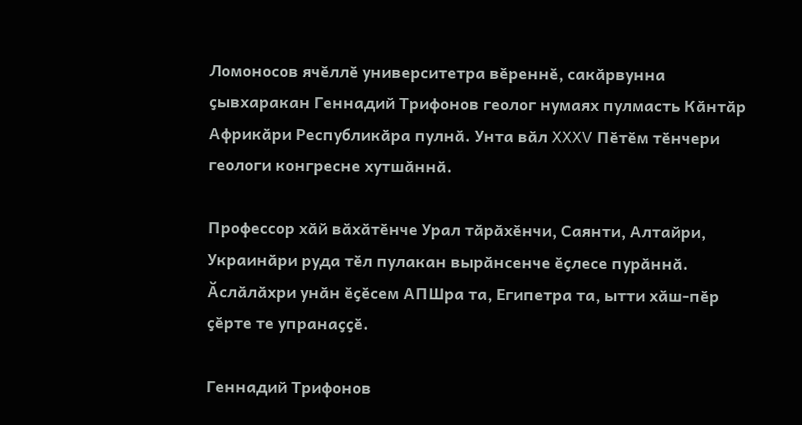Ломоносов ячӗллӗ университетра вӗреннӗ, сакӑрвунна ҫывхаракан Геннадий Трифонов геолог нумаях пулмасть Кӑнтӑр Африкӑри Республикӑра пулнӑ. Унта вӑл XXXV Пӗтӗм тӗнчери геологи конгресне хутшӑннӑ.

Профессор хӑй вӑхӑтӗнче Урал тӑрӑхӗнчи, Саянти, Алтайри, Украинӑри руда тӗл пулакан вырӑнсенче ӗҫлесе пурӑннӑ. Ӑслӑлӑхри унӑн ӗҫӗсем АПШра та, Египетра та, ытти хӑш-пӗр ҫӗрте те упранаҫҫӗ.

Геннадий Трифонов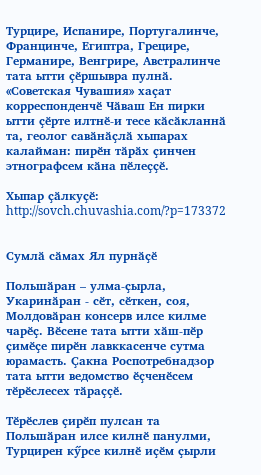Турцире, Испанире, Португалинче, Францинче, Египтра, Грецире, Германире, Венгрире, Австралинче тата ытти ҫӗршывра пулнӑ. «Советская Чувашия» хаҫат корреспонденчӗ Чӑваш Ен пирки ытти ҫӗрте илтнӗ-и тесе кӑсӑкланнӑ та, геолог савӑнӑҫлӑ хыпарах калайман: пирӗн тӑрӑх ҫинчен этнографсем кӑна пӗлеҫҫӗ.

Хыпар ҫӑлкуҫӗ: http://sovch.chuvashia.com/?p=173372


Сумлӑ сӑмах Ял пурнӑҫӗ

Польшӑран – улма-ҫырла, Укаринӑран - сӗт, сӗткен, соя, Молдовӑран консерв илсе килме чарӗҫ. Вӗсене тата ытти хӑш-пӗр ҫимӗҫе пирӗн лавккасенче сутма юрамасть. Ҫакна Роспотребнадзор тата ытти ведомство ӗҫченӗсем тӗрӗслесех тӑраҫҫӗ.

Тӗрӗслев ҫирӗп пулсан та Польшӑран илсе килнӗ панулми, Турцирен кӳрсе килнӗ иҫӗм ҫырли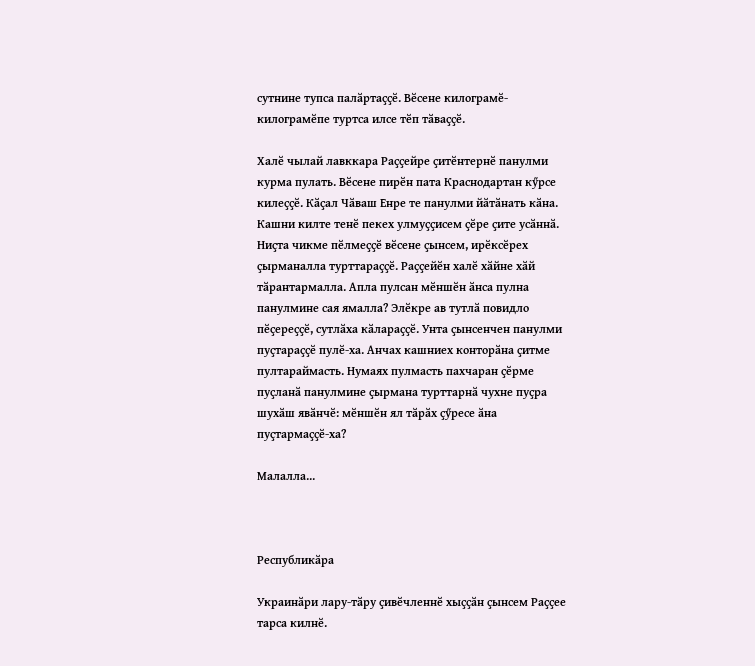сутнине тупса палӑртаҫҫӗ. Вӗсене килограмӗ-килограмӗпе туртса илсе тӗп тӑваҫҫӗ.

Халӗ чылай лавккара Раҫҫейре ҫитӗнтернӗ панулми курма пулать. Вӗсене пирӗн пата Краснодартан кӳрсе килеҫҫӗ. Кӑҫал Чӑваш Енре те панулми йӑтӑнать кӑна. Кашни килте тенӗ пекех улмуҫҫисем ҫӗре ҫите усӑннӑ. Ниҫта чикме пӗлмеҫҫӗ вӗсене ҫынсем, ирӗксӗрех ҫырманалла турттараҫҫӗ. Раҫҫейӗн халӗ хӑйне хӑй тӑрантармалла. Апла пулсан мӗншӗн ӑнса пулна панулмине сая ямалла? Элӗкре ав тутлӑ повидло пӗҫереҫҫӗ, сутлӑха кӑлараҫҫӗ. Унта ҫынсенчен панулми пуҫтараҫҫӗ пулӗ-ха. Анчах кашниех конторӑна ҫитме пултараймасть. Нумаях пулмасть пахчаран ҫӗрме пуҫланӑ панулмине ҫырмана турттарнӑ чухне пуҫра шухӑш явӑнчӗ: мӗншӗн ял тӑрӑх ҫӳресе ӑна пуҫтармаҫҫӗ-ха?

Малалла...



Республикӑра

Украинӑри лару-тӑру ҫивӗчленнӗ хыҫҫӑн ҫынсем Раҫҫее тарса килнӗ.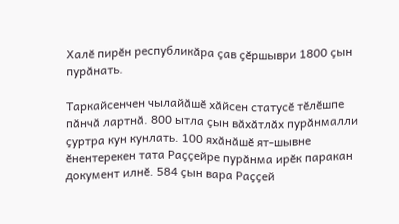Халӗ пирӗн республикӑра ҫав ҫӗршыври 1800 ҫын пурӑнать.

Таркайсенчен чылайӑшӗ хӑйсен статусӗ тӗлӗшпе пӑнчӑ лартнӑ. 800 ытла ҫын вӑхӑтлӑх пурӑнмалли ҫуртра кун кунлать. 100 яхӑнӑшӗ ят-шывне ӗнентерекен тата Раҫҫейре пурӑнма ирӗк паракан документ илнӗ. 584 ҫын вара Раҫҫей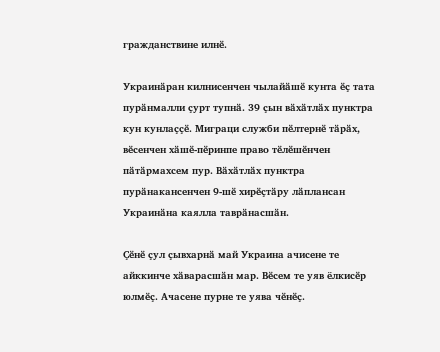гражданствине илнӗ.

Украинӑран килнисенчен чылайӑшӗ кунта ӗҫ тата пурӑнмалли ҫурт тупнӑ. 39 ҫын вӑхӑтлӑх пунктра кун кунлаҫҫӗ. Миграци служби пӗлтернӗ тӑрӑх, вӗсенчен хӑшӗ-пӗринпе право тӗлӗшӗнчен пӑтӑрмахсем пур. Вӑхӑтлӑх пунктра пурӑнакансенчен 9-шӗ хирӗҫтӑру лӑплансан Украинӑна каялла таврӑнасшӑн.

Ҫӗнӗ ҫул ҫывхарнӑ май Украина ачисене те айккинче хӑварасшӑн мар. Вӗсем те уяв ёлкисӗр юлмӗҫ. Ачасене пурне те уява чӗнӗҫ.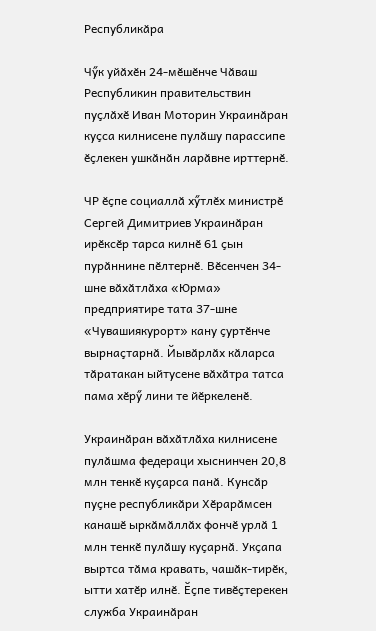Республикӑра

Чӳк уйӑхӗн 24-мӗшӗнче Чӑваш Республикин правительствин пуҫлӑхӗ Иван Моторин Украинӑран куҫса килнисене пулӑшу парассипе ӗҫлекен ушкӑнӑн ларӑвне ирттернӗ.

ЧР ӗҫпе социаллӑ хӳтлӗх министрӗ Сергей Димитриев Украинӑран ирӗксӗр тарса килнӗ 61 ҫын пурӑннине пӗлтернӗ. Вӗсенчен 34-шне вӑхӑтлӑха «Юрма» предприятире тата 37-шне «Чувашиякурорт» кану ҫуртӗнче вырнаҫтарнӑ. Йывӑрлӑх кӑларса тӑратакан ыйтусене вӑхӑтра татса пама хӗрӳ лини те йӗркеленӗ.

Украинӑран вӑхӑтлӑха килнисене пулӑшма федераци хыснинчен 20,8 млн тенкӗ куҫарса панӑ. Кунсӑр пуҫне республикӑри Хӗрарӑмсен канашӗ ыркӑмӑллӑх фончӗ урлӑ 1 млн тенкӗ пулӑшу куҫарнӑ. Укҫапа выртса тӑма кравать, чашӑк-тирӗк, ытти хатӗр илнӗ. Ӗҫпе тивӗҫтерекен служба Украинӑран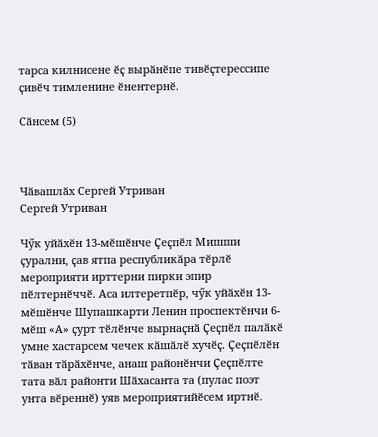тарса килнисене ӗҫ вырӑнӗпе тивӗҫтерессипе ҫивӗч тимленине ӗнентернӗ.

Сӑнсем (5)



Чӑвашлӑх Сергей Утриван
Сергей Утриван

Чӳк уйӑхӗн 13-мӗшӗнче Ҫеҫпӗл Мишши ҫурални, ҫав ятпа республикӑра тӗрлӗ мероприяти ирттерни пирки эпир пӗлтернӗччӗ. Аса илтеретпӗр, чӳк уйӑхӗн 13-мӗшӗнче Шупашкарти Ленин проспектӗнчи 6-мӗш «А» ҫурт тӗлӗнче вырнаҫнӑ Ҫеҫпӗл палӑкӗ умне хастарсем чечек кӑшӑлӗ хучӗҫ. Ҫеҫпӗлӗн тӑван тӑрӑхӗнче, анаш районӗнчи Ҫеҫпӗлте тата вӑл районти Шӑхасанта та (пулас поэт унта вӗреннӗ) уяв мероприятийӗсем иртнӗ.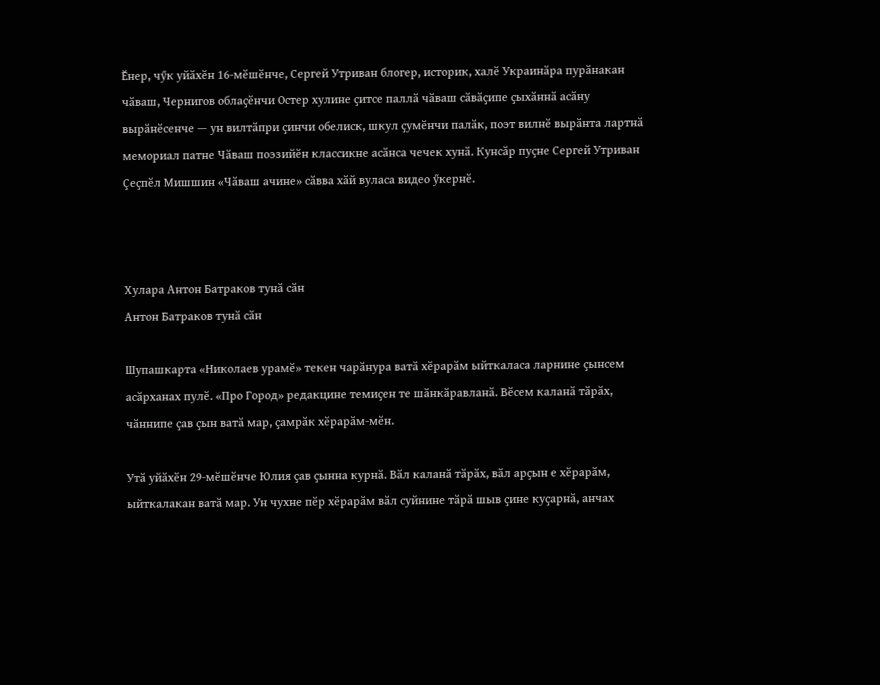Ӗнер, чӳк уйӑхӗн 16-мӗшӗнче, Сергей Утриван блогер, историк, халӗ Украинӑра пурӑнакан чӑваш, Чернигов облаҫӗнчи Остер хулине ҫитсе паллӑ чӑваш сӑвӑҫипе ҫыхӑннӑ асӑну вырӑнӗсенче — ун вилтӑпри ҫинчи обелиск, шкул ҫумӗнчи палӑк, поэт вилнӗ вырӑнта лартнӑ мемориал патне Чӑваш поэзийӗн классикне асӑнса чечек хунӑ. Кунсӑр пуҫне Сергей Утриван Ҫеҫпӗл Мишшин «Чӑваш ачине» сӑвва хӑй вуласа видео ӳкернӗ.



Хулара Антон Батраков тунӑ сӑн
Антон Батраков тунӑ сӑн

Шупашкарта «Николаев урамӗ» текен чарӑнура ватӑ хӗрарӑм ыйткаласа ларнине ҫынсем асӑрханах пулӗ. «Про Город» редакцине темиҫен те шӑнкӑравланӑ. Вӗсем каланӑ тӑрӑх, чӑннипе ҫав ҫын ватӑ мар, ҫамрӑк хӗрарӑм-мӗн.

Утӑ уйӑхӗн 29-мӗшӗнче Юлия ҫав ҫынна курнӑ. Вӑл каланӑ тӑрӑх, вӑл арҫын е хӗрарӑм, ыйткалакан ватӑ мар. Ун чухне пӗр хӗрарӑм вӑл суйнине тӑрӑ шыв ҫине куҫарнӑ, анчах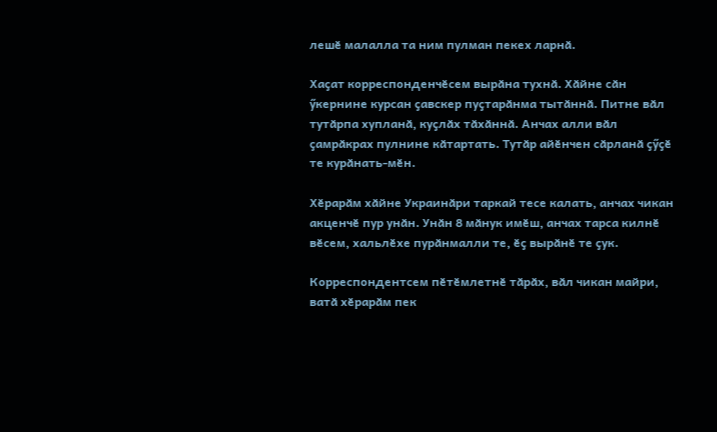лешӗ малалла та ним пулман пекех ларнӑ.

Хаҫат корреспонденчӗсем вырӑна тухнӑ. Хӑйне сӑн ӳкернине курсан ҫавскер пуҫтарӑнма тытӑннӑ. Питне вӑл тутӑрпа хупланӑ, куҫлӑх тӑхӑннӑ. Анчах алли вӑл ҫамрӑкрах пулнине кӑтартать. Тутӑр айӗнчен сӑрланӑ ҫӳҫӗ те курӑнать-мӗн.

Хӗрарӑм хӑйне Украинӑри таркай тесе калать, анчах чикан акценчӗ пур унӑн. Унӑн 8 мӑнук имӗш, анчах тарса килнӗ вӗсем, хальлӗхе пурӑнмалли те, ӗҫ вырӑнӗ те ҫук.

Корреспондентсем пӗтӗмлетнӗ тӑрӑх, вӑл чикан майри, ватӑ хӗрарӑм пек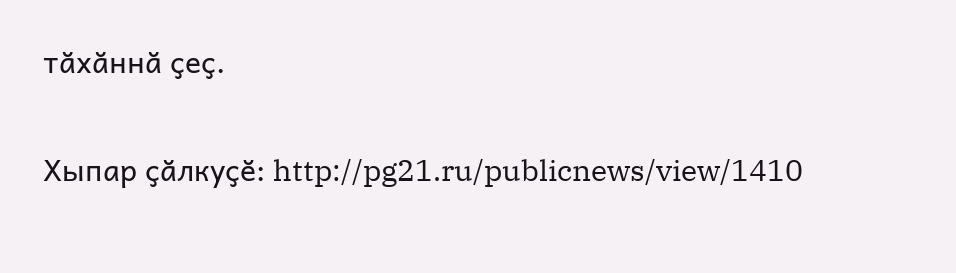тӑхӑннӑ ҫеҫ.

Хыпар ҫӑлкуҫӗ: http://pg21.ru/publicnews/view/1410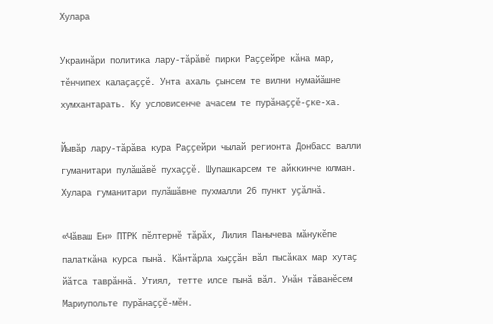Хулара

Украинӑри политика лару-тӑрӑвӗ пирки Раҫҫейре кӑна мар, тӗнчипех калаҫаҫҫӗ. Унта ахаль ҫынсем те вилни нумайӑшне хумхантарать. Ку условисенче ачасем те пурӑнаҫҫӗ-ҫке-ха.

Йывӑр лару-тӑрӑва кура Раҫҫейри чылай регионта Донбасс валли гуманитари пулӑшӑвӗ пухаҫҫӗ. Шупашкарсем те айккинче юлман. Хулара гуманитари пулӑшӑвне пухмалли 26 пункт уҫӑлнӑ.

«Чӑваш Ен» ПТРК пӗлтернӗ тӑрӑх, Лилия Панычева мӑнукӗпе палаткӑна курса пынӑ. Кӑнтӑрла хыҫҫӑн вӑл пысӑках мар хутаҫ йӑтса таврӑннӑ. Утиял, тетте илсе пынӑ вӑл. Унӑн тӑванӗсем Мариупольте пурӑнаҫҫӗ-мӗн.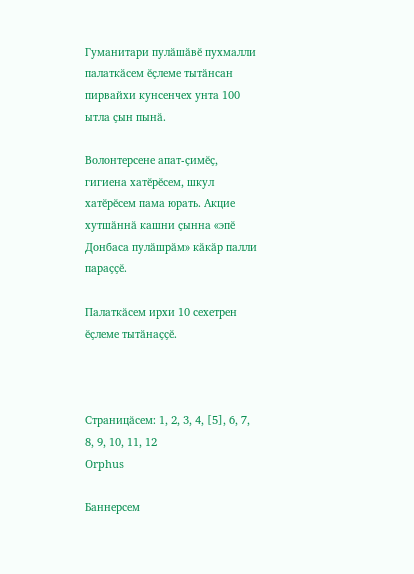Гуманитари пулӑшӑвӗ пухмалли палаткӑсем ӗҫлеме тытӑнсан пирвайхи кунсенчех унта 100 ытла ҫын пынӑ.

Волонтерсене апат-ҫимӗҫ, гигиена хатӗрӗсем, шкул хатӗрӗсем пама юрать. Акцие хутшӑннӑ кашни ҫынна «эпӗ Донбаса пулӑшрӑм» кӑкӑр палли параҫҫӗ.

Палаткӑсем ирхи 10 сехетрен ӗҫлеме тытӑнаҫҫӗ.



Страницӑсем: 1, 2, 3, 4, [5], 6, 7, 8, 9, 10, 11, 12
Orphus

Баннерсем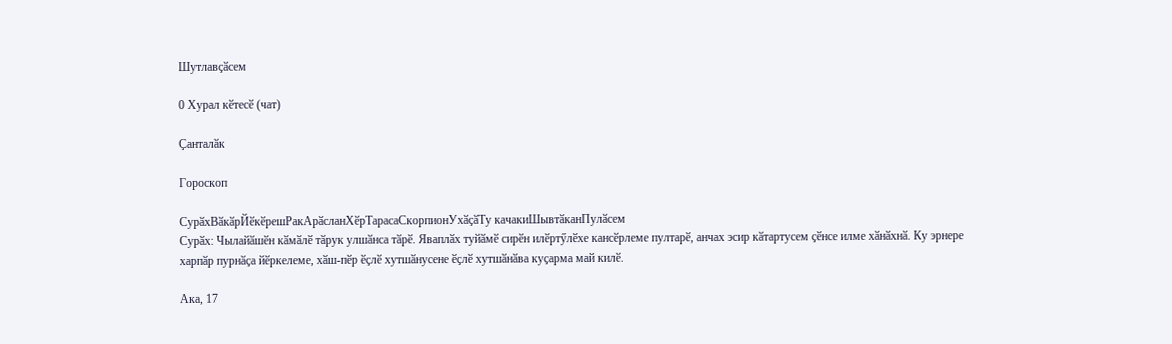Шутлавҫӑсем

0 Хурал кӗтесӗ (чат)

Ҫанталӑк

Гороскоп

СурӑхВӑкӑрЙӗкӗрешРакАрӑсланХӗрТарасаСкорпионУхӑҫӑТу качакиШывтӑканПулӑсем
Сурӑх: Чылайӑшӗн кӑмӑлӗ тӑрук улшӑнса тӑрӗ. Яваплӑх туйӑмӗ сирӗн илӗртӳлӗхе кансӗрлеме пултарӗ, анчах эсир кӑтартусем ҫӗнсе илме хӑнӑхнӑ. Ку эрнере харпӑр пурнӑҫа йӗркелеме, хӑш-пӗр ӗҫлӗ хутшӑнусене ӗҫлӗ хутшӑнӑва куҫарма май килӗ.

Ака, 17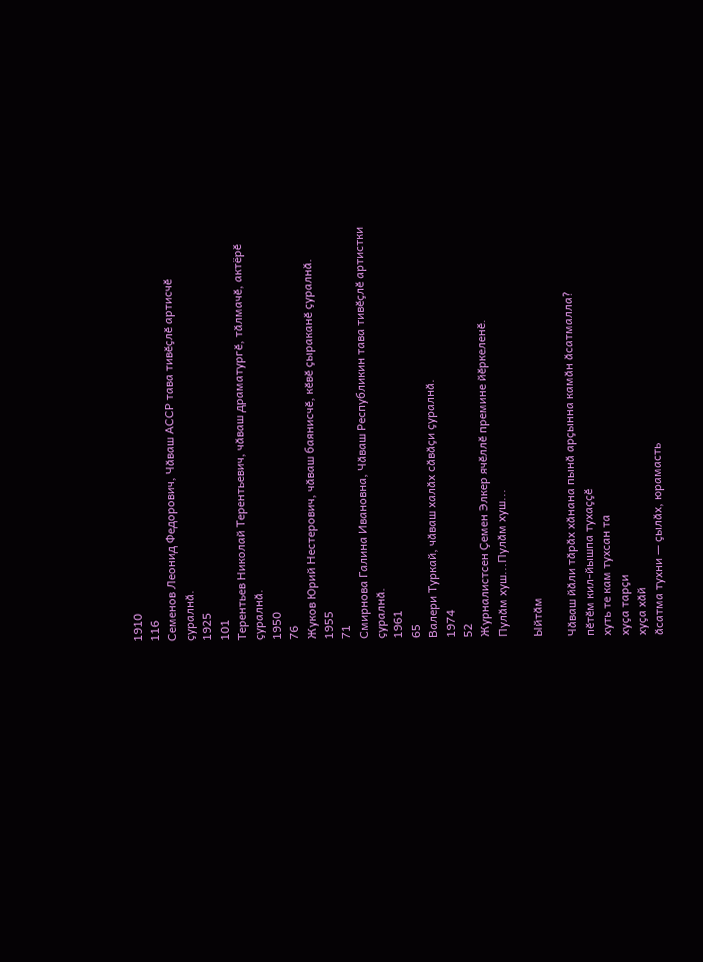1910
116
Семенов Леонид Федорович, Чӑваш АССР тава тивӗҫлӗ артисчӗ ҫуралнӑ.
1925
101
Терентьев Николай Терентьевич, чӑваш драматургӗ, тӑлмачӗ, актёрӗ ҫуралнӑ.
1950
76
Жуков Юрий Нестерович, чӑваш баянисчӗ, кӗвӗ ҫыраканӗ ҫуралнӑ.
1955
71
Смирнова Галина Ивановна, Чӑваш Республикин тава тивӗҫлӗ артистки ҫуралнӑ.
1961
65
Валери Туркай, чӑваш халӑх сӑвӑҫи ҫуралнӑ.
1974
52
Журналистсен Ҫемен Элкер ячӗллӗ премине йӗркеленӗ.
Пулӑм хуш...Пулӑм хуш...

Ыйтӑм

Чӑваш йӑли тӑрӑх хӑнана пынӑ арҫынна камӑн ӑсатмалла?
пӗтӗм кил-йышпа тухаҫҫӗ
хуть те кам тухсан та
хуҫа тарҫи
хуҫа хӑй
ӑсатма тухни — ҫылӑх, юрамасть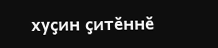хуҫин ҫитӗннӗ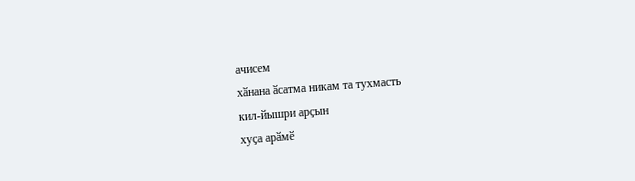ачисем
хӑнана ӑсатма никам та тухмасть
кил-йышри арҫын
хуҫа арӑмӗ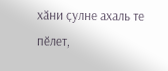хӑни ҫулне ахаль те пӗлет,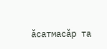ӑсатмасӑр та